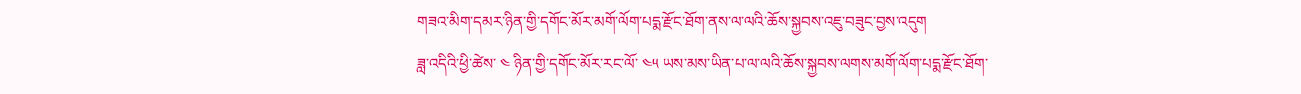གཟའ་མིག་དམར་ཉིན་གྱི་དགོང་མོར་མགོ་ལོག་པདྨ་རྫོང་ཐོག་ནས་ལ་ལའི་ཆོས་སྐྱབས་འཇུ་བཟུང་བྱས་འདུག
ཟླ་འདིའི་ཕྱི་ཚེས་ ༤ ཉིན་གྱི་དགོང་མོར་རང་ལོ་ ༤༥ ཡས་མས་ཡིན་པ་ལ་ལའི་ཆོས་སྐྱབས་ལགས་མགོ་ལོག་པདྨ་རྫོང་ཐོག་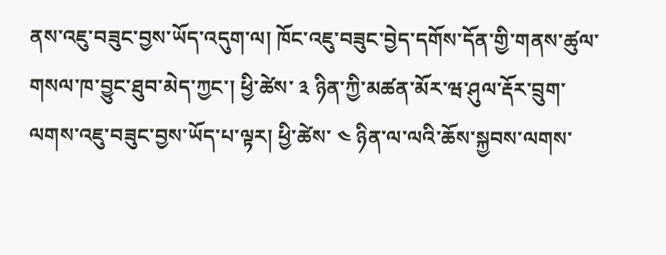ནས་འཇུ་བཟུང་བྱས་ཡོད་འདུག་ལ། ཁོང་འཇུ་བཟུང་བྱེད་དགོས་དོན་གྱི་གནས་ཚུལ་གསལ་ཁ་བྱུང་ཐུབ་མེད་ཀྱང་། ཕྱི་ཚེས་ ༣ ཉིན་ཀྱི་མཚན་མོར་ཝ་ཤུལ་རྡོར་བྲུག་ལགས་འཇུ་བཟུང་བྱས་ཡོད་པ་ལྟར། ཕྱི་ཚེས་ ༤ ཉིན་ལ་ལའི་ཆོས་སྐྱབས་ལགས་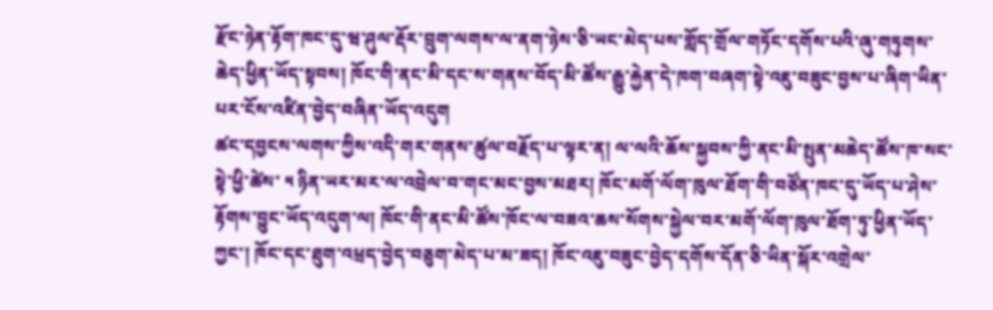རྫོང་ཉེན་རྟོག་ཁང་དུ་ཝ་ཤུལ་རྡོར་བྲུག་ལགས་ལ་ནག་ཉེས་ཅི་ཡང་མེད་པས་གློད་གྲོལ་གཏོང་དགོས་པའི་ཞུ་གཏུགས་ཆེད་ཕྱིན་ཡོད་སྟབས། ཁོང་གི་ནང་མི་དང་ས་གནས་བོད་མི་ཚོས་རྒྱུ་རྐྱེན་དེ་ཁག་བཞག་སྟེ་འཇུ་བཟུང་བྱས་པ་ཞིག་ཡིན་པར་ངོས་འཛིན་བྱེད་བཞིན་ཡོད་འདུག
ཚང་དབྱངས་ལགས་ཀྱིས་འདི་གར་གནས་ཚུལ་བརྗོད་པ་ལྟར་ན། ལ་ལའི་ཆོས་སྐྱབས་ཀྱི་ནང་མི་སྤུན་མཆེད་ཚོས་ཁ་སང་སྟེ་ཕྱི་ཚེས་ ༥ ཉིན་ཡར་མར་ལ་འབྲེལ་བ་གང་མང་བྱས་མཐར། ཁོང་མགོ་ལོག་ཁུལ་ཐོག་གི་བཙོན་ཁང་དུ་ཡོད་པ་ཤེས་རྟོགས་བྱུང་ཡོད་འདུག་ལ། ཁོང་གི་ནང་མི་ཚོས་ཁོང་ལ་བཟའ་ཆས་སོགས་སྐྱེལ་བར་མགོ་ལོག་ཁུལ་ཐོག་ཏུ་ཕྱིན་ཡོད་ཀྱང་། ཁོང་དང་ཐུག་འཕྲད་བྱེད་བཅུག་མེད་པ་མ་ཟད། ཁོང་འཇུ་བཟུང་བྱེད་དགོས་དོན་ཅི་ཡིན་སྐོར་འགྲེལ་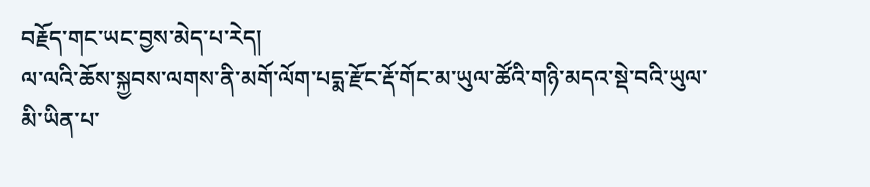བརྗོད་གང་ཡང་བྱས་མེད་པ་རེད།
ལ་ལའི་ཆོས་སྐྱབས་ལགས་ནི་མགོ་ལོག་པདྨ་རྫོང་རྡོ་གོང་མ་ཡུལ་ཚོའི་གཉི་མདའ་སྡེ་བའི་ཡུལ་མི་ཡིན་པ་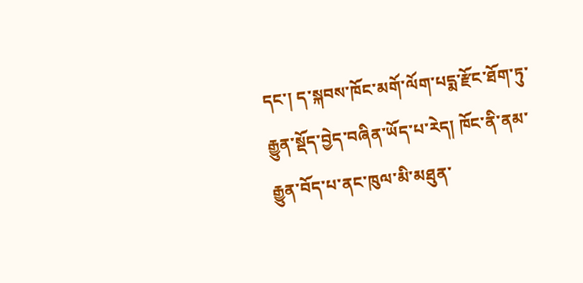དང་། ད་སྐབས་ཁོང་མགོ་ལོག་པདྨ་རྫོང་ཐོག་ཏུ་རྒྱུན་སྡོད་བྱེད་བཞིན་ཡོད་པ་རེད། ཁོང་ནི་ནམ་རྒྱུན་བོད་པ་ནང་ཁུལ་མི་མཐུན་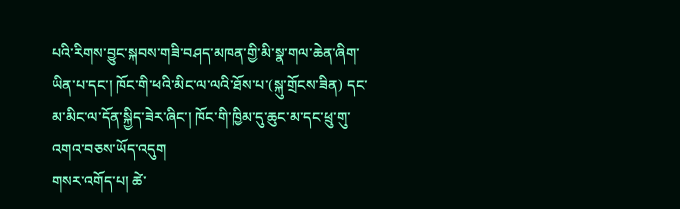པའི་རིགས་བྱུང་སྐབས་གཟི་བཤད་མཁན་གྱི་མི་སྣ་གལ་ཆེན་ཞིག་ཡིན་པ་དང་། ཁོང་གི་ཕའི་མིང་ལ་ལའི་ཐོས་པ་(སྐུ་གྲོངས་ཟིན) དང་མ་མིང་ལ་དོན་སྐྱིད་ཟེར་ཞིང་། ཁོང་གི་ཁྱིམ་དུ་ཆུང་མ་དང་ཕྲུ་གུ་འགའ་བཅས་ཡོད་འདུག
གསར་འགོད་པ། ཚེ་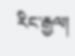རིང་རྒྱལ།